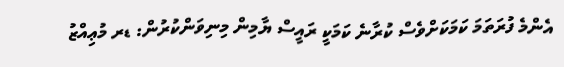އެންމެ ފުރަތަމަ ކަމަކަށްވެސް ކުރާނެ ކަމަކީ ރައީސް ޔާމިން މިނިވަންކުރުން: ޑރ މުޢިއްޒު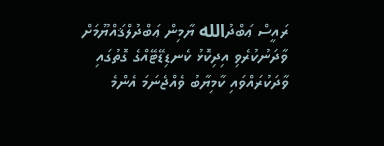ރައީސް ޢަބްދުالله ޔާމިން ޢަބްދުލްޤައްޔޫމަށް ވާދަނުކުރެވި އިދިކޮޅު ކެނޑިޑޭޓޭއްގެ ގޮތުގައި ވާދަކުރައްވައި ކާމިޔާބު ވެއްޖެނަމަ އެންމެ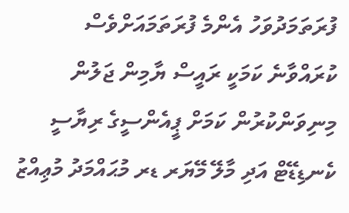ފުރަތަމަދުވަހު އެންމެ ފުރަތަމައަށްވެސް ކުރައްވާނެ ކަމަކީ ރައީސް ޔާމިން ޖަލުން މިނިވަންކުރުން ކަމަށް ޕީއެންސީގެ ރިޔާސީ ކެނޑިޑޭޓް އަދި މާލޭ މޭޔަރ ޑރ މުޙައްމަދު މުޢިއްޒު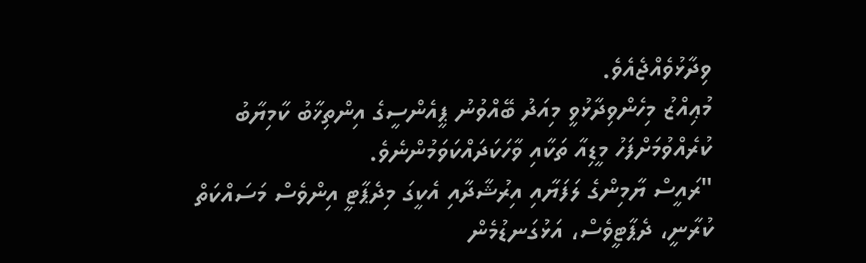ވިދާޅުވެއްޖެއެވެ.
މުޢިއްޒު މިހެންވިދާޅުވީ މިއަދު ބޭއްވުނު ޕީއެންސީގެ އިންތިޚާބު ކާމިޔާބު ކުރެއްވުމަށްފަހު މީޑިއާ ތަކާއި ވާހަކަދައްކަވަމުންނެވެ.
"ރައީސް ޔާމިންގެ ލަފަޔާއި އިރުޝާދާއި އެކީގަ މިދެޕާޓީ އިންވެސް މަސައްކަތް ކުރާނީ، ދެޕާޓީވެސް، އަޅުގަނޑުމެން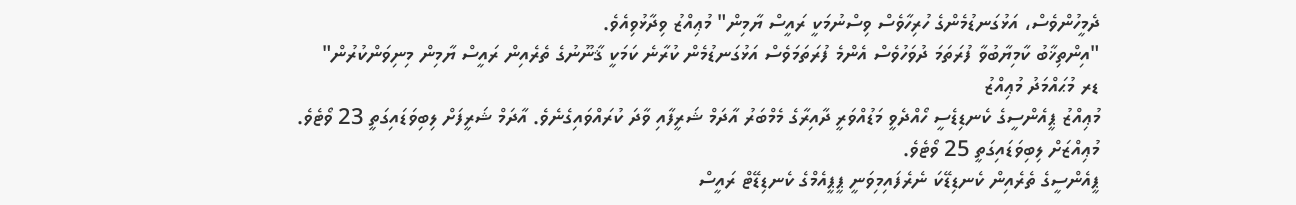ދެމީހުންވެސް، އަޅުގަނޑުމެންގެ ހުރިހާވެސް ވިސްނުމަކީ ރައީސް ޔާމިން" މުޢިއްޒު ވިދާޅުވިއެވެ.
"އިންތިޚާބު ކާމިޔާބުވާ ފުރަތަމަ ދުވަހުވެސް އެންމެ ފުރަތަމަވެސް އަޅުގަނޑުމެން ކުރާނެ ކަމަކީ ޤާނޫނުގެ ތެރެއިން ރައީސް ޔާމިން މިނިވަންކުރުން"
ޑރ މުޙައްމަދު މުޢިއްޒު
މުޢިއްޒު ޕީއެންސީގެ ކެނޑިޑެސީ ހޯއްދެވީ މަޑުއްވަރީ ދާއިރާގެ މެމްބަރު އާދަމް ޝަރީފާއި ވާދަ ކުރައްވައިގެނެވެ. އާދަމް ޝަރީފަށް ލިބިވަޑައިގަތީ 23 ވޯޓެވެ. މުޢިއްޒަށް ލިބިވަޑައިގަތީ 25 ވޯޓެވެ.
ޕީއެންސީގެ ތެރެއިން ކެނޑިޑޭކަ ނެރެފައިމިވަނީ ޕީޕީއެމްގެ ކެނޑިޑޭޓް ރައީސް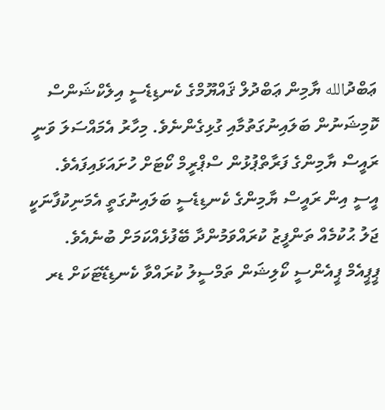ޢަބްދުالله ޔާމިން ޢަބްދުލް ޤައްޔޫމްގެ ކެނޑިޑެސީ އިލެކްޝަންސް ކޮމިޝަނުން ބަލައިނުގަތުމާއި ގުޅިގެންނެވެ. މިހާރު އެމައްސަލަ ވަނީ ރައީސް ޔާމިންގެ ފަރާތްޕުޅުން ސްޕްރީމް ކޯޓަށް ހުށައަޅައިފައެވެ.
އީސީ އިން ރައީސް ޔާމިންގެ ކެނޑިޑެސީ ބަލައިނުގަތީ އެމަނިކުފާނަކީ ޖަލު ޙުކުމެއް ތަންފީޒު ކުރައްވަމުންދާ ބޭފުޅެއްކަމަށް ބުނެއެވެ.
ޕީޕީއެމް ޕީއެންސީ ކޯލިޝަން ތަމްސީލު ކުރައްވާ ކެނޑިޑޭޓަކަށް ޑރ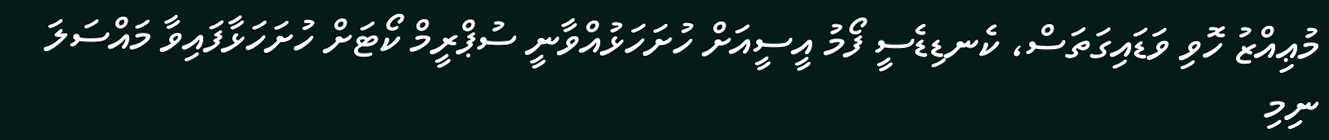މުޢިއްޒު ހޮވި ވަޑައިގަތަސް، ކެނޑިޑެސީ ފޯމު އީސީއަށް ހުށަހަޅުއްވާނީ ސުޕްރީމް ކޯޓަށް ހުށަހަޅާފައިވާ މައްސަލަ ނިމި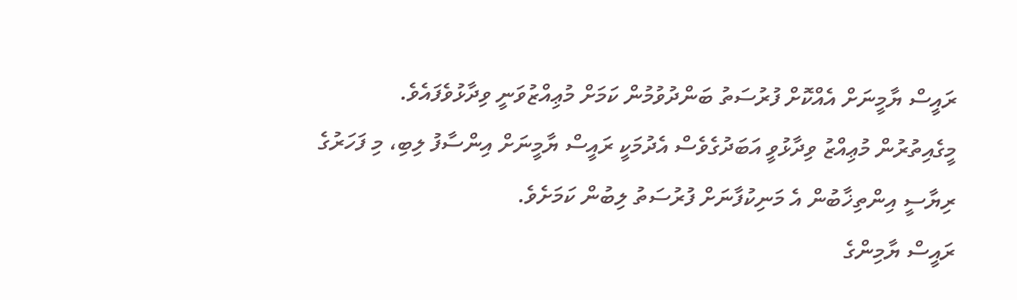ރައީސް ޔާމީނަށް އެއްކޮށް ފުރުސަތު ބަންދުވުމުން ކަމަށް މުޢިއްޒުވަނީ ވިދާޅުވެފައެވެ. މީގެއިތުރުން މުޢިއްޒު ވިދާޅުވީ އަބަދުގެވެސް އެދުމަކީ ރައީސް ޔާމީނަށް އިންސާފު ލިބި، މި ފަހަރުގެ ރިޔާސީ އިންތިޚާބުން އެ މަނިކުފާނަށް ފުރުސަތު ލިބުން ކަމަށެވެ.
ރައީސް ޔާމިންގެ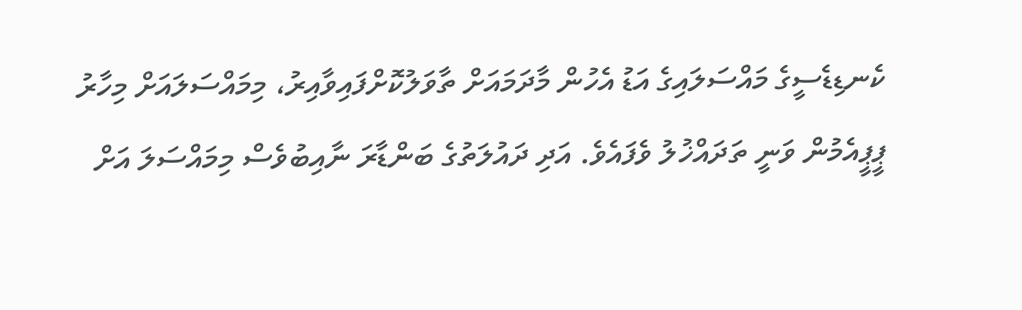ކެނޑިޑެސީގެ މައްސަލައިގެ އަޑު އެހުން މާދަމައަށް ތާވަލުކޮށްފައިވާއިރު، މިމައްސަލައަށް މިހާރު ޕީޕީއެމުން ވަނީ ތަދައްޚުލު ވެފައެވެ. އަދި ދައުލަތުގެ ބަންޑާރަ ނާއިބުވެސް މިމައްސަލަ އަށް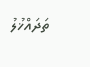ތަދައްޚުލު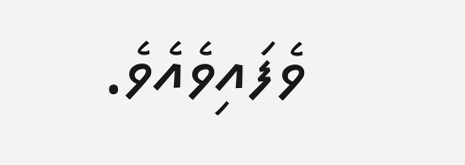ވެފައިވެއެވެ.